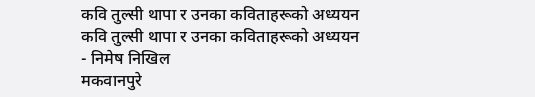कवि तुल्सी थापा र उनका कविताहरूको अध्ययन
कवि तुल्सी थापा र उनका कविताहरूको अध्ययन
- निमेष निखिल
मकवानपुरे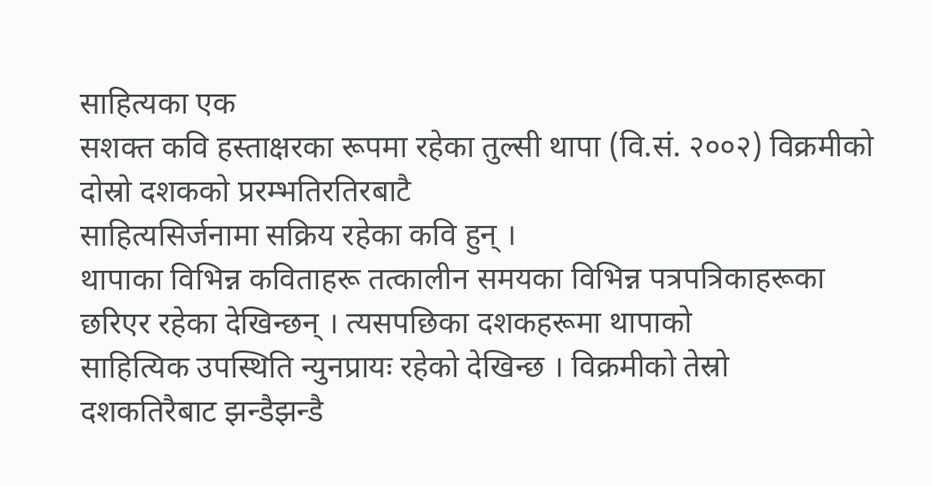साहित्यका एक
सशक्त कवि हस्ताक्षरका रूपमा रहेका तुल्सी थापा (वि.सं. २००२) विक्रमीको दोस्रो दशकको प्ररम्भतिरतिरबाटै
साहित्यसिर्जनामा सक्रिय रहेका कवि हुन् ।
थापाका विभिन्न कविताहरू तत्कालीन समयका विभिन्न पत्रपत्रिकाहरूका
छरिएर रहेका देखिन्छन् । त्यसपछिका दशकहरूमा थापाको
साहित्यिक उपस्थिति न्युनप्रायः रहेको देखिन्छ । विक्रमीको तेस्रो
दशकतिरैबाट झन्डैझन्डै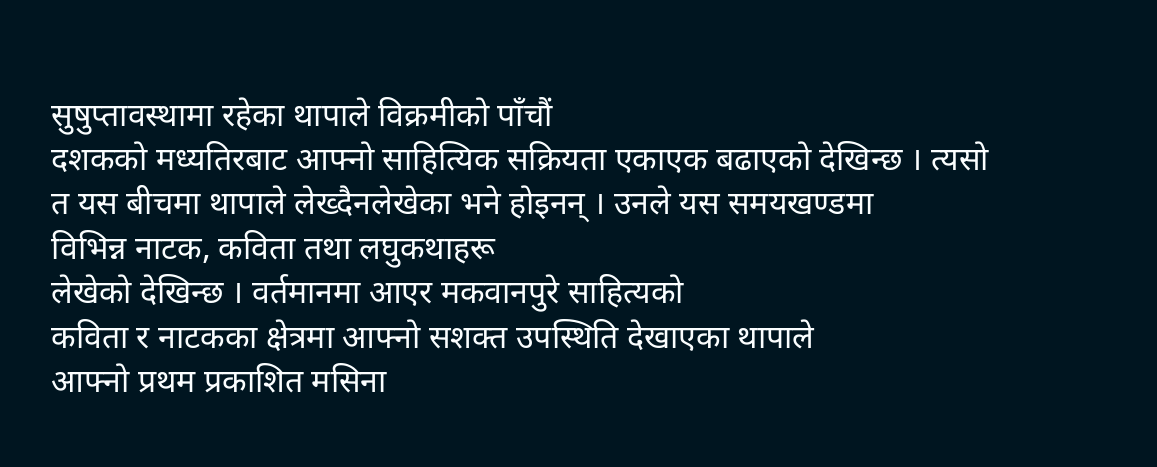सुषुप्तावस्थामा रहेका थापाले विक्रमीको पाँचौं
दशकको मध्यतिरबाट आफ्नो साहित्यिक सक्रियता एकाएक बढाएको देखिन्छ । त्यसो
त यस बीचमा थापाले लेख्दैनलेखेका भने होइनन् । उनले यस समयखण्डमा
विभिन्न नाटक, कविता तथा लघुकथाहरू
लेखेको देखिन्छ । वर्तमानमा आएर मकवानपुरे साहित्यको
कविता र नाटकका क्षेत्रमा आफ्नो सशक्त उपस्थिति देखाएका थापाले
आफ्नो प्रथम प्रकाशित मसिना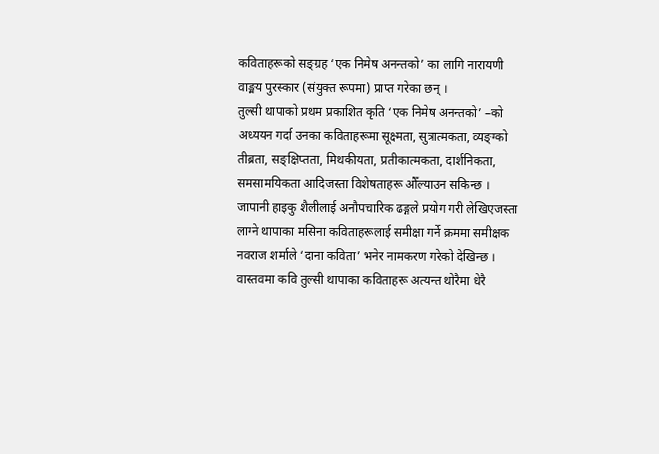कविताहरूको सङ्ग्रह ‘एक निमेष अनन्तको’ का लागि नारायणी
वाङ्मय पुरस्कार (संयुक्त रूपमा) प्राप्त गरेका छन् ।
तुल्सी थापाको प्रथम प्रकाशित कृति ‘एक निमेष अनन्तको’ –को अध्ययन गर्दा उनका कविताहरूमा सूक्ष्मता, सुत्रात्मकता, व्यङ्ग्को तीब्रता, सङ्क्षिप्तता, मिथकीयता, प्रतीकात्मकता, दार्शनिकता, समसामयिकता आदिजस्ता विशेषताहरू औँल्याउन सकिन्छ । जापानी हाइकु शैलीलाई अनौपचारिक ढङ्गले प्रयोग गरी लेखिएजस्ता लाग्ने थापाका मसिना कविताहरूलाई समीक्षा गर्ने क्रममा समीक्षक नवराज शर्माले ‘दाना कविता’ भनेर नामकरण गरेको देखिन्छ । वास्तवमा कवि तुल्सी थापाका कविताहरू अत्यन्त थोरैमा धेरै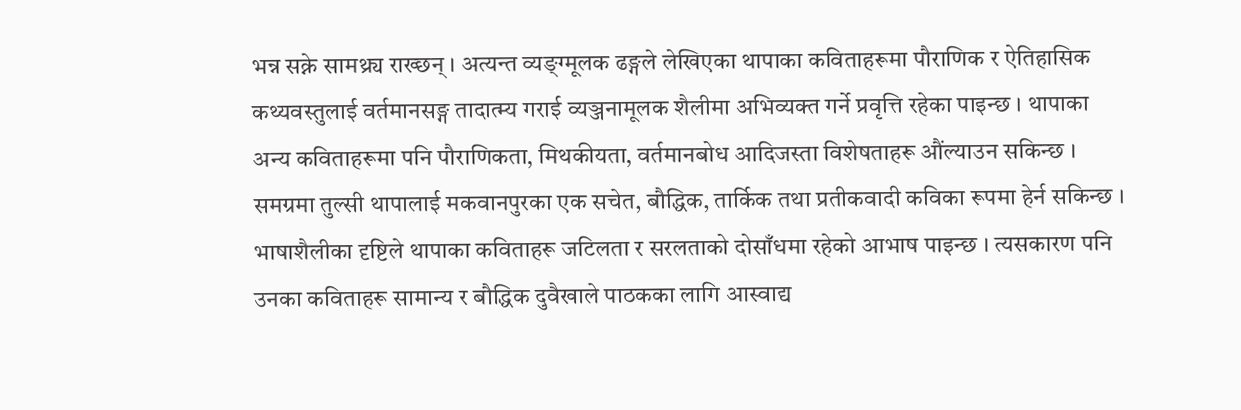भन्न सक्ने सामथ्र्य राख्छन् । अत्यन्त व्यङ्ग्मूलक ढङ्गले लेखिएका थापाका कविताहरूमा पौराणिक र ऐतिहासिक कथ्यवस्तुलाई वर्तमानसङ्ग तादात्म्य गराई व्यञ्जनामूलक शैलीमा अभिव्यक्त गर्ने प्रवृत्ति रहेका पाइन्छ । थापाका अन्य कविताहरूमा पनि पौराणिकता, मिथकीयता, वर्तमानबोध आदिजस्ता विशेषताहरू औंल्याउन सकिन्छ ।
समग्रमा तुल्सी थापालाई मकवानपुरका एक सचेत, बौद्धिक, तार्किक तथा प्रतीकवादी कविका रूपमा हेर्न सकिन्छ । भाषाशैलीका दृष्टिले थापाका कविताहरू जटिलता र सरलताको दोसाँधमा रहेको आभाष पाइन्छ । त्यसकारण पनि उनका कविताहरू सामान्य र बौद्धिक दुवैखाले पाठकका लागि आस्वाद्य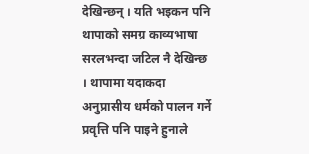देखिन्छन् । यति भइकन पनि थापाको समग्र काव्यभाषा सरलभन्दा जटिल नै देखिन्छ । थापामा यदाकदा अनुप्रासीय धर्मको पालन गर्ने प्रवृत्ति पनि पाइने हुनाले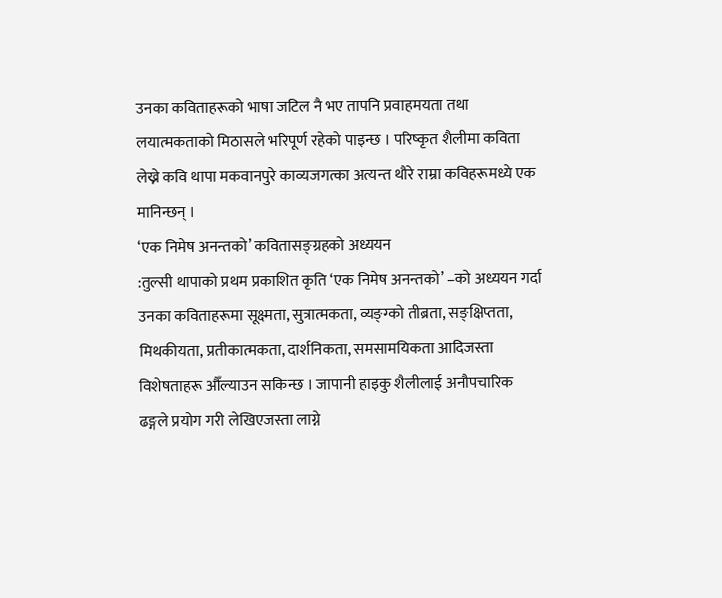उनका कविताहरूको भाषा जटिल नै भए तापनि प्रवाहमयता तथा लयात्मकताको मिठासले भरिपूर्ण रहेको पाइन्छ । परिष्कृत शैलीमा कविता लेख्ने कवि थापा मकवानपुरे काव्यजगत्का अत्यन्त थौरे राम्रा कविहरूमध्ये एक मानिन्छन् ।
‘एक निमेष अनन्तको’ कवितासङ्ग्रहको अध्ययन
:तुल्सी थापाको प्रथम प्रकाशित कृति ‘एक निमेष अनन्तको’ –को अध्ययन गर्दा उनका कविताहरूमा सूक्ष्मता, सुत्रात्मकता, व्यङ्ग्को तीब्रता, सङ्क्षिप्तता, मिथकीयता, प्रतीकात्मकता, दार्शनिकता, समसामयिकता आदिजस्ता विशेषताहरू औँल्याउन सकिन्छ । जापानी हाइकु शैलीलाई अनौपचारिक ढङ्गले प्रयोग गरी लेखिएजस्ता लाग्ने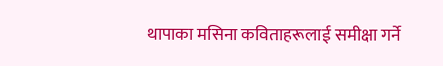थापाका मसिना कविताहरूलाई समीक्षा गर्ने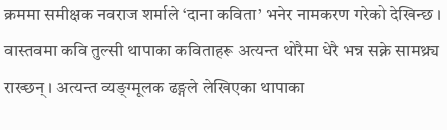क्रममा समीक्षक नवराज शर्माले ‘दाना कविता’ भनेर नामकरण गरेको देखिन्छ । वास्तवमा कवि तुल्सी थापाका कविताहरू अत्यन्त थोरैमा धेरै भन्न सक्ने सामथ्र्य राख्छन् । अत्यन्त व्यङ्ग्मूलक ढङ्गले लेखिएका थापाका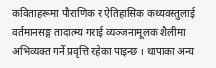कविताहरूमा पौराणिक र ऐतिहासिक कथ्यवस्तुलाई वर्तमानसङ्ग तादात्म्य गराई व्यञ्जनामूलक शैलीमा अभिव्यक्त गर्ने प्रवृत्ति रहेका पाइन्छ । थापाका अन्य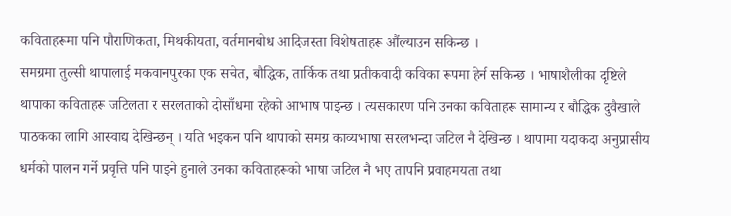कविताहरूमा पनि पौराणिकता, मिथकीयता, वर्तमानबोध आदिजस्ता विशेषताहरू औंल्याउन सकिन्छ ।
समग्रमा तुल्सी थापालाई मकवानपुरका एक सचेत, बौद्धिक, तार्किक तथा प्रतीकवादी कविका रूपमा हेर्न सकिन्छ । भाषाशैलीका दृष्टिले थापाका कविताहरू जटिलता र सरलताको दोसाँधमा रहेको आभाष पाइन्छ । त्यसकारण पनि उनका कविताहरू सामान्य र बौद्धिक दुवैखाले पाठकका लागि आस्वाद्य देखिन्छन् । यति भइकन पनि थापाको समग्र काव्यभाषा सरलभन्दा जटिल नै देखिन्छ । थापामा यदाकदा अनुप्रासीय धर्मको पालन गर्ने प्रवृत्ति पनि पाइने हुनाले उनका कविताहरूको भाषा जटिल नै भए तापनि प्रवाहमयता तथा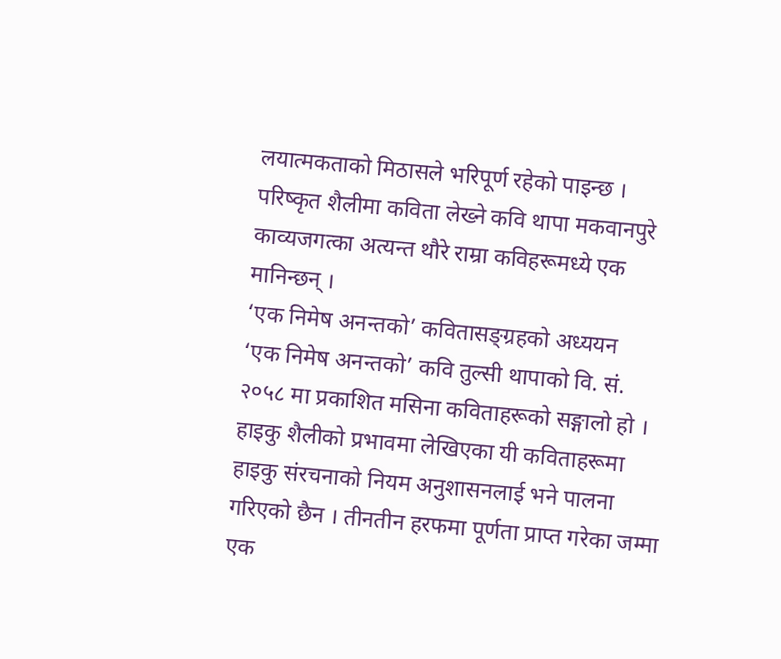लयात्मकताको मिठासले भरिपूर्ण रहेको पाइन्छ । परिष्कृत शैलीमा कविता लेख्ने कवि थापा मकवानपुरे काव्यजगत्का अत्यन्त थौरे राम्रा कविहरूमध्ये एक मानिन्छन् ।
‘एक निमेष अनन्तको’ कवितासङ्ग्रहको अध्ययन
‘एक निमेष अनन्तको’ कवि तुल्सी थापाको वि. सं. २०५८ मा प्रकाशित मसिना कविताहरूको सङ्गालो हो । हाइकु शैलीको प्रभावमा लेखिएका यी कविताहरूमा हाइकु संरचनाको नियम अनुशासनलाई भने पालना गरिएको छैन । तीनतीन हरफमा पूर्णता प्राप्त गरेका जम्मा एक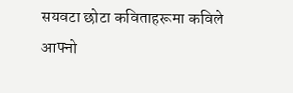सयवटा छोटा कविताहरूमा कविले आफ्नो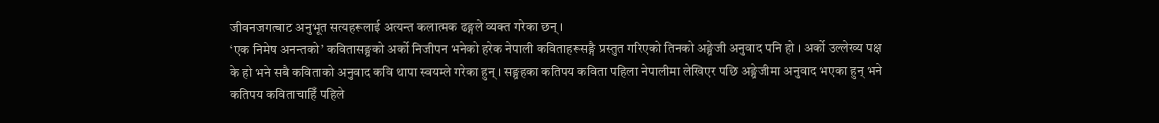जीवनजगत्बाट अनुभूत सत्यहरूलाई अत्यन्त कलात्मक ढङ्गले व्यक्त गरेका छन् ।
‘एक निमेष अनन्तको’ कवितासङ्ग्रको अर्को निजीपन भनेको हरेक नेपाली कविताहरूसङ्गै प्रस्तुत गरिएको तिनको अङ्ग्रेजी अनुवाद पनि हो । अर्को उल्लेख्य पक्ष के हो भने सबै कविताको अनुवाद कवि थापा स्वयम्ले गरेका हुन् । सङ्ग्रहका कतिपय कविता पहिला नेपालीमा लेखिएर पछि अङ्ग्रेजीमा अनुवाद भएका हुन् भने कतिपय कविताचाहिँ पहिले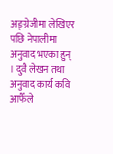अङ्ग्रेजीमा लेखिएर पछि नेपालीमा अनुवाद भएका हुन् । दुवै लेखन तथा अनुवाद कार्य कवि आफैँले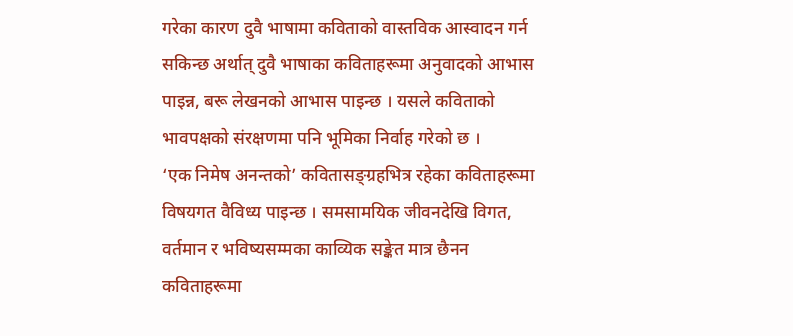गरेका कारण दुवै भाषामा कविताको वास्तविक आस्वादन गर्न सकिन्छ अर्थात् दुवै भाषाका कविताहरूमा अनुवादको आभास पाइन्न, बरू लेखनको आभास पाइन्छ । यसले कविताको भावपक्षको संरक्षणमा पनि भूमिका निर्वाह गरेको छ ।
‘एक निमेष अनन्तको’ कवितासङ्ग्रहभित्र रहेका कविताहरूमा विषयगत वैविध्य पाइन्छ । समसामयिक जीवनदेखि विगत, वर्तमान र भविष्यसम्मका काव्यिक सङ्केत मात्र छैनन कविताहरूमा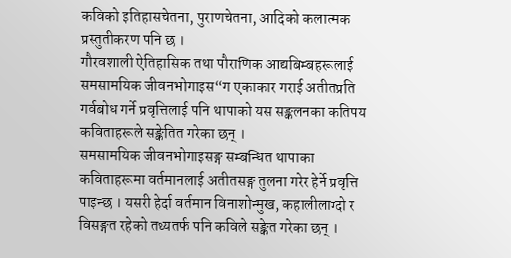कविको इतिहासचेतना, पुराणचेतना, आदिको कलात्मक प्रस्तुतीकरण पनि छ ।
गौरवशाली ऐतिहासिक तथा पौराणिक आद्यबिम्बहरूलाई समसामयिक जीवनभोगाइस“ग एकाकार गराई अतीतप्रति गर्वबोध गर्ने प्रवृत्तिलाई पनि थापाको यस सङ्कलनका कतिपय कविताहरूले सङ्केतित गरेका छन् ।
समसामयिक जीवनभोगाइसङ्ग सम्बन्धित थापाका कविताहरूमा वर्तमानलाई अतीतसङ्ग तुलना गरेर हेर्ने प्रवृत्ति पाइन्छ । यसरी हेर्दा वर्तमान विनाशोन्मुख, कहालीलाग्दो र विसङ्गत रहेको तथ्यतर्फ पनि कविले सङ्केत गरेका छन् ।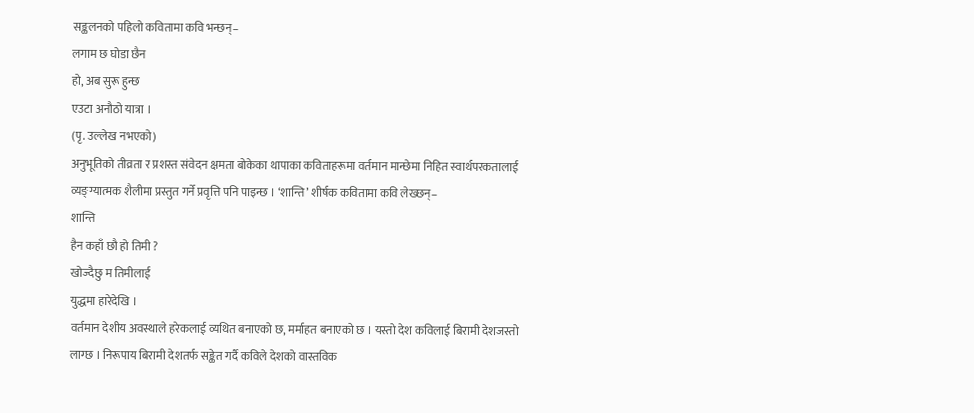सङ्कलनको पहिलो कवितामा कवि भन्छन्–
लगाम छ घोडा छैन
हो, अब सुरू हुन्छ
एउटा अनौठो यात्रा ।
(पृ. उल्लेख नभएको)
अनुभूतिको तीव्रता र प्रशस्त संवेदन क्षमता बोकेका थापाका कविताहरूमा वर्तमान मान्छेमा निहित स्वार्थपरकतालाई व्यङ्ग्यात्मक शैलीमा प्रस्तुत गर्ने प्रवृत्ति पनि पाइन्छ । ‘शान्ति’ शीर्षक कवितामा कवि लेख्छन्–
शान्ति
हैन कहाँ छौ हो तिमी ?
खोज्दैछु म तिमीलाई
युद्धमा हारेदेखि ।
वर्तमान देशीय अवस्थाले हरेकलाई व्यथित बनाएको छ, मर्माहत बनाएको छ । यस्तो देश कविलाई बिरामी देशजस्तो लाग्छ । निरूपाय बिरामी देशतर्फ सङ्केत गर्दै कविले देशको वास्तविक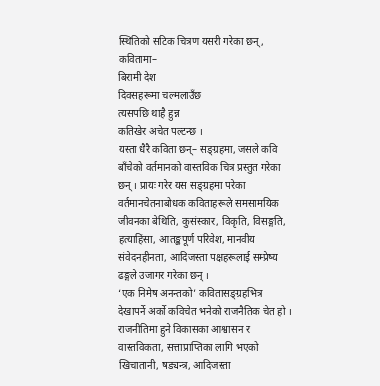स्थितिको सटिक चित्रण यसरी गरेका छन्, कवितामा–
बिरामी देश
दिवसहरूमा चल्मलाउँछ
त्यसपछि थाहै हुन्न
कतिखेर अचेत पल्टन्छ ।
यस्ता धैरै कविता छन्– सङ्ग्रहमा, जसले कवि बाँचेको वर्तमानको वास्तविक चित्र प्रस्तुत गरेका छन् । प्रायः गरेर यस सङ्ग्रहमा परेका वर्तमानचेतनाबोधक कविताहरूले समसामयिक जीवनका बेथिति, कुसंस्कार, विकृति, विसङ्गति, हत्याहिंसा, आतङ्कपूर्ण परिवेश, मानवीय संवेदनहीनता, आदिजस्ता पक्षहरूलाई सम्प्रेष्य ढङ्गले उजागर गरेका छन् ।
‘एक निमेष अनन्तको’ कवितासङ्ग्रहभित्र देखापर्ने अर्को कविचेत भनेको राजनैतिक चेत हो । राजनीतिमा हुने विकासका आश्वासन र वास्तविकता, सत्ताप्राप्तिका लागि भएको खिचातानी, षड्यन्त्र, आदिजस्ता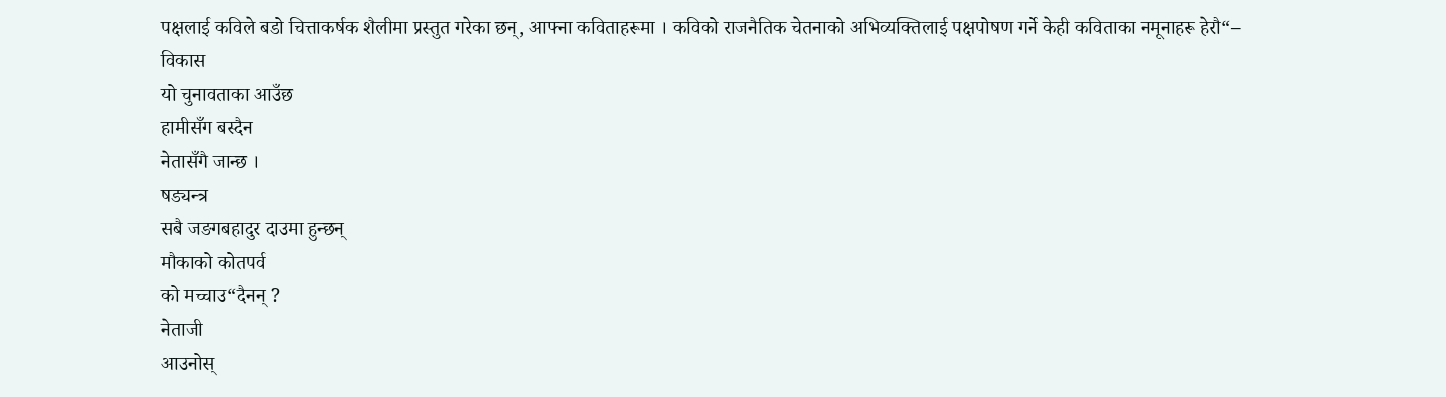पक्षलाई कविले बडो चित्ताकर्षक शैलीमा प्रस्तुत गरेका छन्, आफ्ना कविताहरूमा । कविको राजनैतिक चेतनाको अभिव्यक्तिलाई पक्षपोषण गर्ने केही कविताका नमूनाहरू हेरौ“–
विकास
यो चुनावताका आउँछ
हामीसँग बस्दैन
नेतासँगै जान्छ ।
षड्यन्त्र
सबै जङगबहादुर दाउमा हुन्छन्
मौकाको कोतपर्व
को मच्चाउ“दैनन् ?
नेताजी
आउनोस्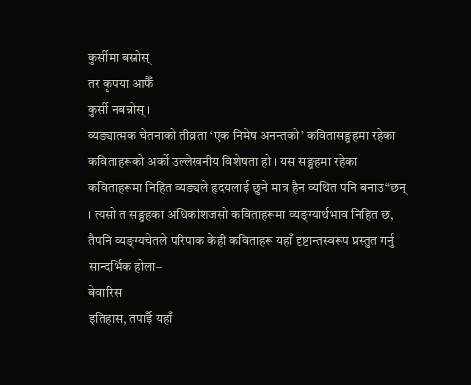कुर्सीमा बस्नोस्
तर कृपया आफैँ
कुर्सी नबन्नोस् ।
व्यङ्यात्मक चेतनाको तीव्रता ‘एक निमेष अनन्तको’ कवितासङ्ग्रहमा रहेका कविताहरूको अर्को उल्लेखनीय विशेषता हो । यस सङ्ग्रहमा रहेका कविताहरूमा निहित व्यङ्यले हृदयलाई छुने मात्र हैन व्यथित पनि बनाउ“छन् । त्यसो त सङ्ग्रहका अधिकांशजसो कविताहरूमा व्यङ्ग्यार्थभाव निहित छ, तैपनि व्यङ्ग्यचेतले परिपाक केही कविताहरू यहाँ दृष्टान्तस्वरूप प्रस्तुत गर्नु सान्दर्भिक होला–
बेवारिस
इतिहास, तपाईँ यहाँ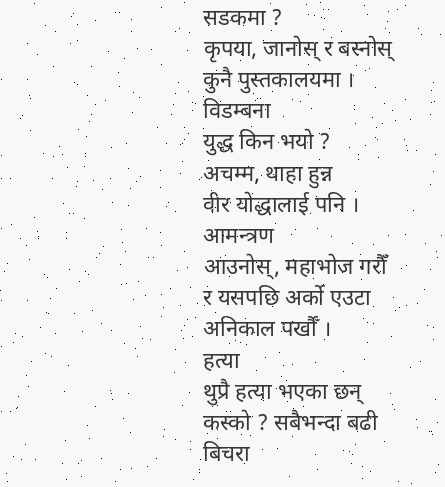सडकमा ?
कृपया, जानोस् र बस्नोस्
कुनै पुस्तकालयमा ।
विडम्बना
युद्ध किन भयो ?
अचम्म, थाहा हुन्न
वीर योद्धालाई पनि ।
आमन्त्रण
आउनोस्, महाभोज गरौँ
र यसपछि अर्को एउटा
अनिकाल पर्खौँ ।
हत्या
थुप्रै हत्या भएका छन्
कस्को ? सबैभन्दा बढी
बिचरा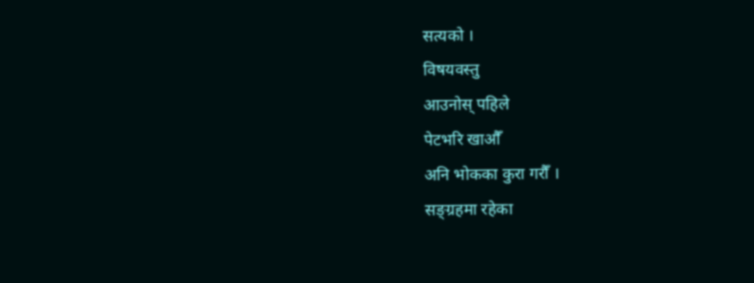सत्यको ।
विषयवस्तु
आउनोस् पहिले
पेटभरि खाऔँ
अनि भोकका कुरा गरौँ ।
सङ्ग्रहमा रहेका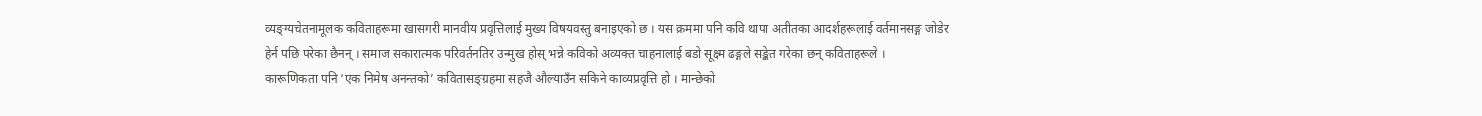व्यङ्ग्यचेतनामूलक कविताहरूमा खासगरी मानवीय प्रवृत्तिलाई मुख्य विषयवस्तु बनाइएको छ । यस क्रममा पनि कवि थापा अतीतका आदर्शहरूलाई वर्तमानसङ्ग जोडेर हेर्न पछि परेका छैनन् । समाज सकारात्मक परिवर्तनतिर उन्मुख होस् भन्ने कविको अव्यक्त चाहनालाई बडो सूक्ष्म ढङ्गले सङ्केत गरेका छन् कविताहरूले ।
कारूणिकता पनि ‘एक निमेष अनन्तको’ कवितासङ्ग्रहमा सहजै औल्याउँन सकिने काव्यप्रवृत्ति हो । मान्छेको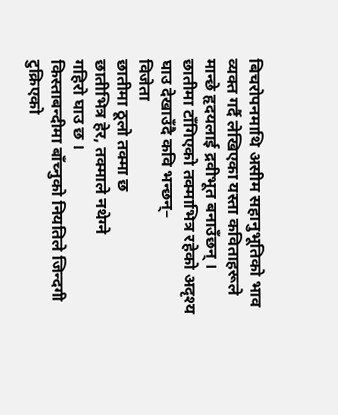बिचरोपनमाथि असीम सहानुभूतिको भाव व्यक्त गर्दै लेखिएका यस्ता कविताहरूले मान्छे हृदयलाई द्रवीभूत बनाउँछन् ।
छातीमा टाँगिएको तक्माभित्र रहेको अदृश्य घाउ देखाउँदै कवि भन्छन्–
विजेता
छातीमा ठूलो तक्मा छ
छातीभित्र हेर, तक्माले नथेग्ने
गहिरो घाउ छ ।
किस्ताबन्दीमा बाँच्नुको नियतिले जिन्दगी टुक्रिएको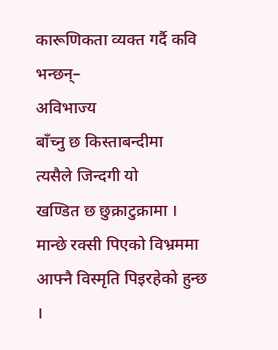कारूणिकता व्यक्त गर्दै कवि भन्छन्–
अविभाज्य
बाँच्नु छ किस्ताबन्दीमा
त्यसैले जिन्दगी यो
खण्डित छ छुक्राटुक्रामा ।
मान्छे रक्सी पिएको विभ्रममा आफ्नै विस्मृति पिइरहेको हुन्छ ।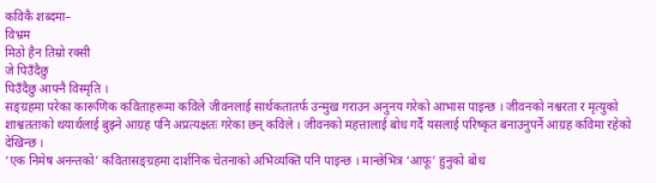कविकै शब्दमा–
विभ्रम
मिठो हैन तिम्रो रक्सी
जे पिउँदैछु
पिउँदैछु आफ्नै विस्मृति ।
सङ्ग्रहमा परेका कारूणिक कविताहरूमा कविले जीवनलाई सार्थकतातर्फ उन्मुख गराउन अनुनय गरेको आभास पाइन्छ । जीवनको नश्वरता र मृत्युको शाश्वतताको थयार्थलाई बुझ्ने आग्रह पनि अप्रत्यक्षतः गरेका छन् कविले । जीवनको महत्तालाई बोध गर्दै यसलाई परिष्कृत बनाउनुपर्ने आग्रह कविमा रहेको देखिन्छ ।
‘एक निमेष अनन्तको’ कवितासङ्ग्रहमा दार्शनिक चेतनाको अभिव्यक्ति पनि पाइन्छ । मान्छेभित्र ‘आफू’ हुनुको बोध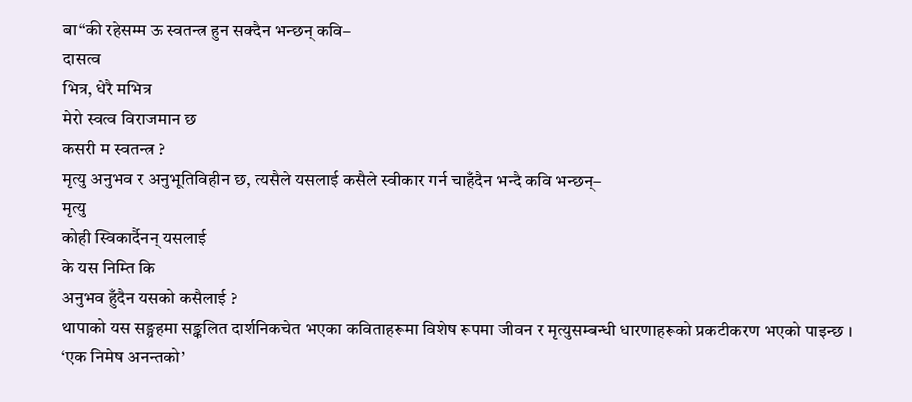बा“की रहेसम्म ऊ स्वतन्त्र हुन सक्दैन भन्छन् कवि–
दासत्व
भित्र, धेरै मभित्र
मेरो स्वत्व विराजमान छ
कसरी म स्वतन्त्र ?
मृत्यु अनुभव र अनुभूतिविहीन छ, त्यसैले यसलाई कसैले स्वीकार गर्न चाहँदैन भन्दै कवि भन्छन्–
मृत्यु
कोही स्विकार्दैनन् यसलाई
के यस निम्ति कि
अनुभव हुँदैन यसको कसैलाई ?
थापाको यस सङ्ग्रहमा सङ्कलित दार्शनिकचेत भएका कविताहरूमा विशेष रूपमा जीवन र मृत्युसम्बन्धी धारणाहरूको प्रकटीकरण भएको पाइन्छ ।
‘एक निमेष अनन्तको’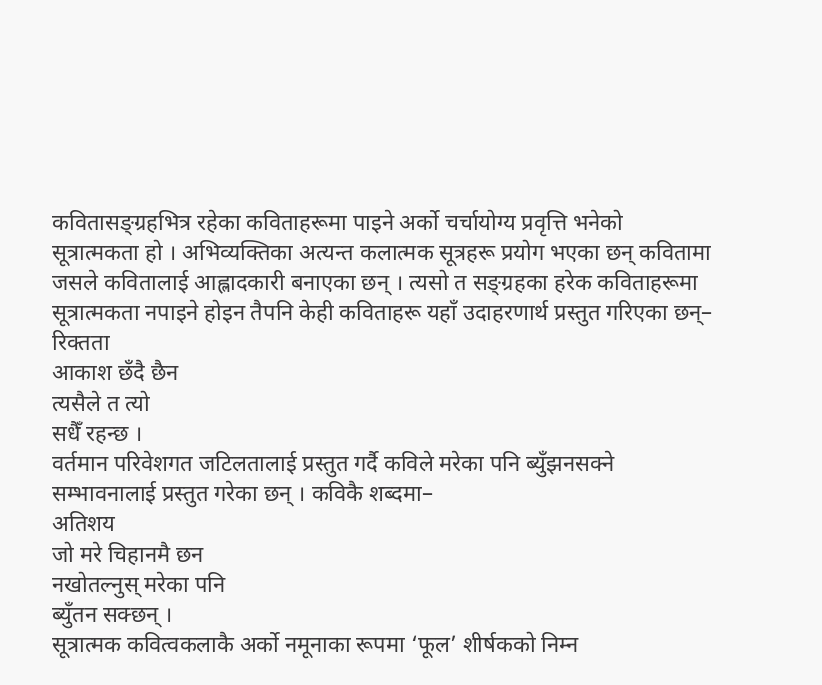कवितासङ्ग्रहभित्र रहेका कविताहरूमा पाइने अर्को चर्चायोग्य प्रवृत्ति भनेको सूत्रात्मकता हो । अभिव्यक्तिका अत्यन्त कलात्मक सूत्रहरू प्रयोग भएका छन् कवितामा जसले कवितालाई आह्लादकारी बनाएका छन् । त्यसो त सङ्ग्रहका हरेक कविताहरूमा सूत्रात्मकता नपाइने होइन तैपनि केही कविताहरू यहाँ उदाहरणार्थ प्रस्तुत गरिएका छन्–
रिक्तता
आकाश छँदै छैन
त्यसैले त त्यो
सधैँ रहन्छ ।
वर्तमान परिवेशगत जटिलतालाई प्रस्तुत गर्दै कविले मरेका पनि ब्युँझनसक्ने सम्भावनालाई प्रस्तुत गरेका छन् । कविकै शब्दमा–
अतिशय
जो मरे चिहानमै छन
नखोतल्नुस् मरेका पनि
ब्युँतन सक्छन् ।
सूत्रात्मक कवित्वकलाकै अर्को नमूनाका रूपमा ‘फूल’ शीर्षकको निम्न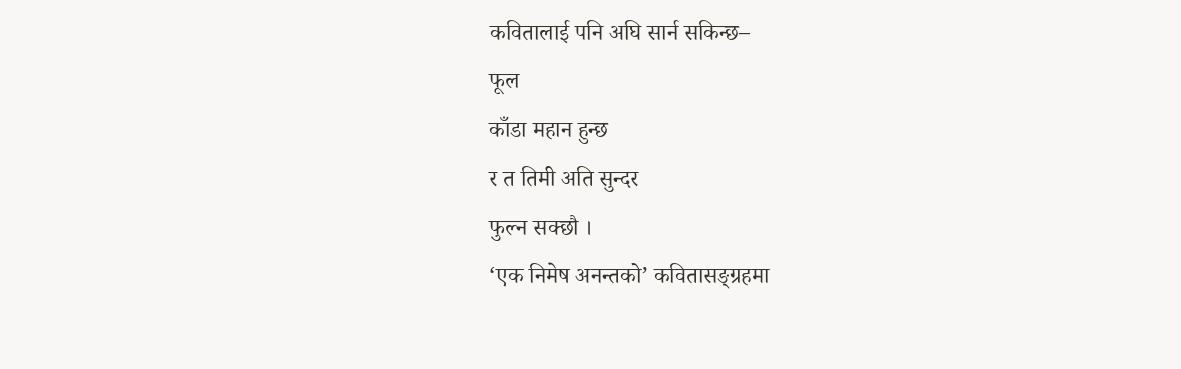कवितालाई पनि अघि सार्न सकिन्छ–
फूल
काँडा महान हुन्छ
र त तिमी अति सुन्दर
फुल्न सक्छौ ।
‘एक निमेष अनन्तको’ कवितासङ्ग्रहमा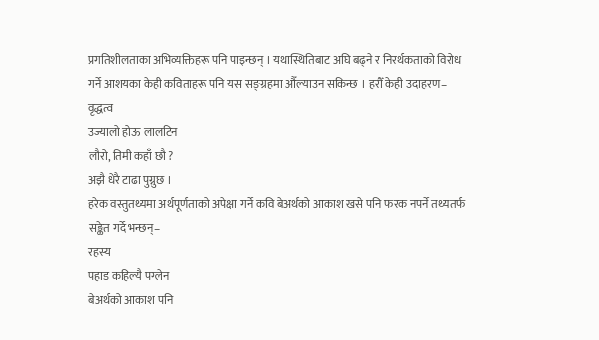प्रगतिशीलताका अभिव्यक्तिहरू पनि पाइन्छन् । यथास्थितिबाट अघि बढ्ने र निरर्थकताको विरोध गर्ने आशयका केही कविताहरू पनि यस सङ्ग्रहमा औँल्याउन सकिन्छ । हरौँ केही उदाहरण–
वृद्धत्व
उज्यालो होऊ लालटिन
लौरो, तिमी कहाँ छौ ?
अझै धेरै टाढा पुग्नुछ ।
हरेक वस्तुतथ्यमा अर्थपूर्णताको अपेक्षा गर्ने कवि बेअर्थको आकाश खसे पनि फरक नपर्ने तथ्यतर्फ सङ्केत गर्दे भन्छन्–
रहस्य
पहाड कहिल्यै पग्लेन
बेअर्थको आकाश पनि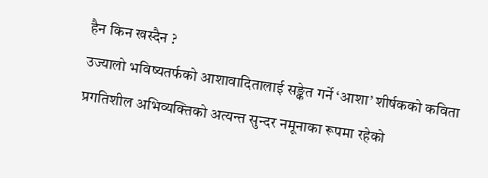हैन किन खस्दैन ?
उज्यालो भविष्यतर्फको आशावादितालाई सङ्केत गर्ने ‘आशा’ शीर्षकको कविता प्रगतिशील अभिव्यक्तिको अत्यन्त सुन्दर नमूनाका रूपमा रहेको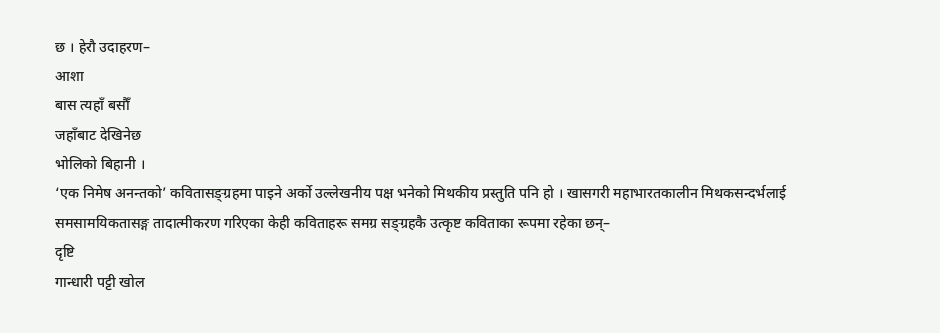छ । हेरौ उदाहरण–
आशा
बास त्यहाँ बसौँ
जहाँबाट देखिनेछ
भोलिको बिहानी ।
‘एक निमेष अनन्तको’ कवितासङ्ग्रहमा पाइने अर्को उल्लेखनीय पक्ष भनेको मिथकीय प्रस्तुति पनि हो । खासगरी महाभारतकालीन मिथकसन्दर्भलाई समसामयिकतासङ्ग तादात्मीकरण गरिएका केही कविताहरू समग्र सङ्ग्रहकै उत्कृष्ट कविताका रूपमा रहेका छन्–
दृष्टि
गान्धारी पट्टी खोल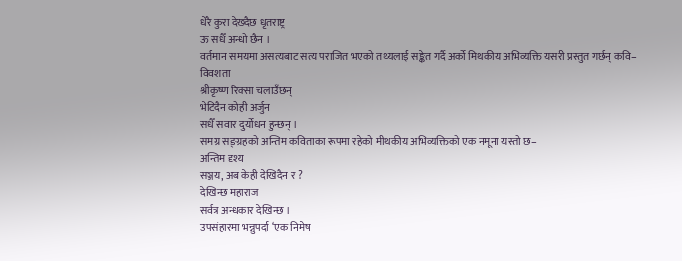धेरै कुरा देख्दैछ धृतराष्ट्र
ऊ सधैँ अन्धो छैन ।
वर्तमान समयमा असत्यबाट सत्य पराजित भएको तथ्यलाई सङ्केत गर्दै अर्को मिथकीय अभिव्यक्ति यसरी प्रस्तुत गर्छन् कवि–
विवशता
श्रीकृष्ण रिक्सा चलाउँछन्
भेटिदैन कोही अर्जुन
सधैँ सवार दुर्योधन हुन्छन् ।
समग्र सङ्ग्रहको अन्तिम कविताका रूपमा रहेको मीथकीय अभिव्यक्तिको एक नमूना यस्तो छ–
अन्तिम दृश्य
सञ्जय, अब केही देखिदैन र ?
देखिन्छ महाराज
सर्वत्र अन्धकार देखिन्छ ।
उपसंहारमा भन्नुपर्दा ‘एक निमेष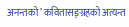अनन्तको’ कवितासङ्ग्रहको अत्यन्त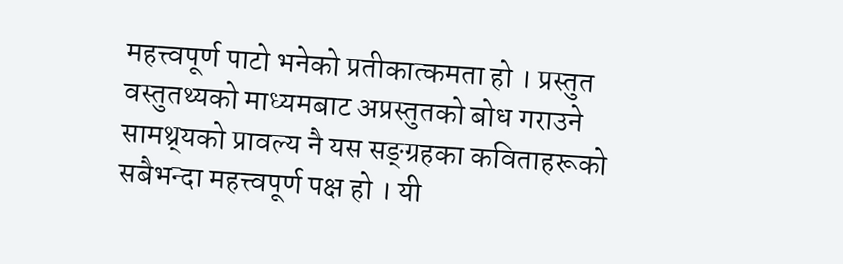महत्त्वपूर्ण पाटो भनेको प्रतीकात्कमता हो । प्रस्तुत वस्तुतथ्यको माध्यमबाट अप्रस्तुतको बोध गराउने सामथ्र्यको प्रावल्य नै यस सङ्ग्रहका कविताहरूको सबैभन्दा महत्त्वपूर्ण पक्ष हो । यी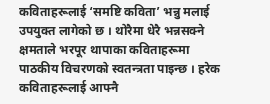कविताहरूलाई ‘समष्टि कविता’ भन्नु मलाई उपयुक्त लागेको छ । थोरैमा धेरै भन्नसक्ने क्षमताले भरपूर थापाका कविताहरूमा पाठकीय विचरणको स्वतन्त्रता पाइन्छ । हरेक कविताहरूलाई आफ्नै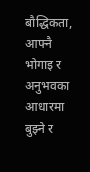बौद्धिकता, आफ्नै भोगाइ र अनुभवका आधारमा बुझ्ने र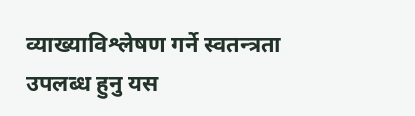व्याख्याविश्लेषण गर्ने स्वतन्त्रता उपलब्ध हुनु यस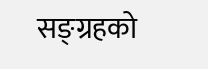सङ्ग्रहको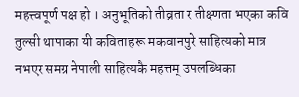महत्त्वपूर्ण पक्ष हो । अनुभूतिको तीव्रता र तीक्ष्णता भएका कवि तुल्सी थापाका यी कविताहरू मकवानपुरे साहित्यको मात्र नभएर समग्र नेपाली साहित्यकै महत्तम् उपलब्धिका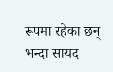रूपमा रहेका छन् भन्दा सायद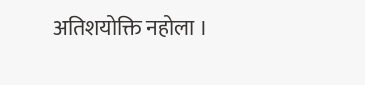अतिशयोक्ति नहोला ।